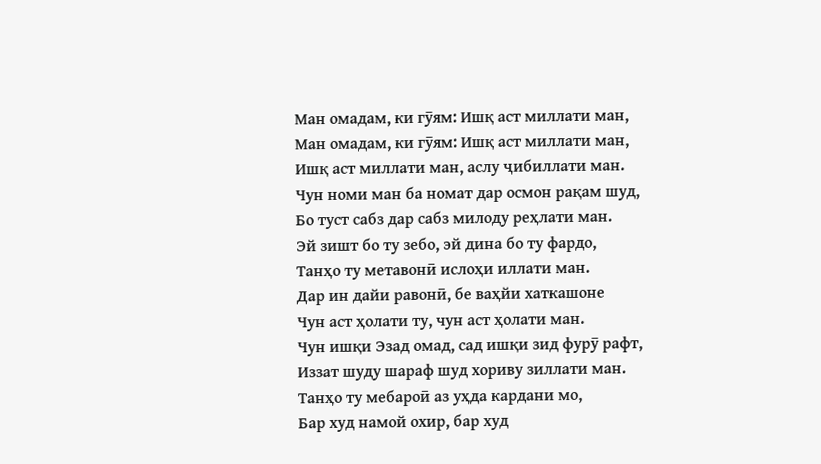Ман омадам, ки гӯям: Ишқ аст миллати ман,
Ман омадам, ки гӯям: Ишқ аст миллати ман,
Ишқ аст миллати ман, аслу ҷибиллати ман.
Чун номи ман ба номат дар осмон рақам шуд,
Бо туст сабз дар сабз милоду реҳлати ман.
Эй зишт бо ту зебо, эй дина бо ту фардо,
Танҳо ту метавонӣ ислоҳи иллати ман.
Дар ин дайи равонӣ, бе ваҳйи хаткашоне
Чун аст ҳолати ту, чун аст ҳолати ман.
Чун ишқи Эзад омад, сад ишқи зид фурӯ рафт,
Иззат шуду шараф шуд хориву зиллати ман.
Танҳо ту мебароӣ аз уҳда кардани мо,
Бар худ намой охир, бар худ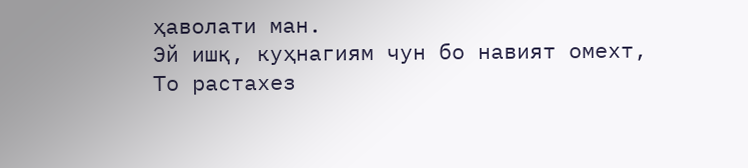ҳаволати ман.
Эй ишқ, куҳнагиям чун бо навият омехт,
То растахез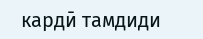кардӣ тамдиди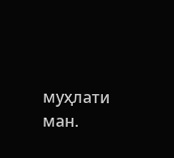муҳлати ман.